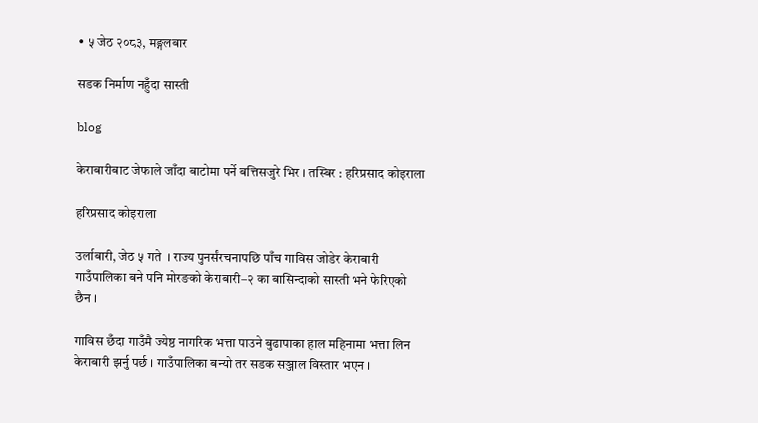• ५ जेठ २०८३, मङ्गलबार

सडक निर्माण नहुँदा सास्ती

blog

केराबारीबाट जेफाले जाँदा बाटोमा पर्ने बत्तिसजुरे भिर । तस्बिर : हरिप्रसाद कोइराला

हरिप्रसाद कोइराला

उर्लाबारी, जेठ ५ गते  । राज्य पुनर्संरचनापछि पाँच गाविस जोडेर केराबारी गाउँपालिका बने पनि मोरङको केराबारी–२ का बासिन्दाको सास्ती भने फेरिएको छैन ।

गाविस छँदा गाउँमै ज्येष्ठ नागरिक भत्ता पाउने बुढापाका हाल महिनामा भत्ता लिन केराबारी झर्नु पर्छ । गाउँपालिका बन्यो तर सडक सञ्जाल विस्तार भएन ।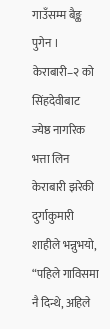गाउँसम्म बैङ्क पुगेन । केराबारी–२ को सिंहदेवीबाट ज्येष्ठ नागरिक भत्ता लिन केराबारी झरेकी दुर्गाकुमारी शाहीले भन्नुभयो, “पहिले गाविसमा नै दिन्थे, अहिले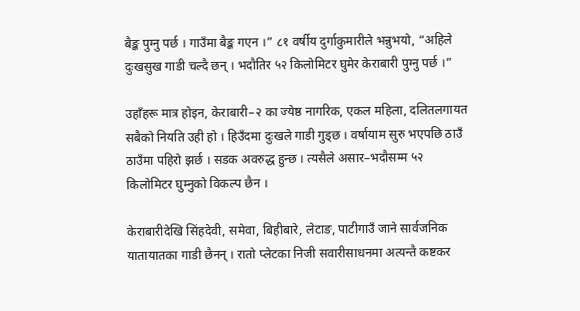बैङ्क पुग्नु पर्छ । गाउँमा बैङ्क गएन ।” ८१ वर्षीय दुर्गाकुमारीले भन्नुभयो, “अहिले दुःखसुख गाडी चल्दै छन् । भदौतिर ५२ किलोमिटर घुमेर केराबारी पुग्नु पर्छ ।”

उहाँहरू मात्र होइन, केराबारी–२ का ज्येष्ठ नागरिक, एकल महिला, दलितलगायत सबैको नियति उही हो । हिउँदमा दुःखले गाडी गुड्छ । वर्षायाम सुरु भएपछि ठाउँ ठाउँमा पहिरो झर्छ । सडक अवरुद्ध हुन्छ । त्यसैले असार–भदौसम्म ५२ किलोमिटर घुम्नुको विकल्प छैन ।

केराबारीदेखि सिंहदेवी, समेवा, बिहीबारे, लेटाङ, पाटीगाउँ जाने सार्वजनिक यातायातका गाडी छैनन् । रातो प्लेटका निजी सवारीसाधनमा अत्यन्तै कष्टकर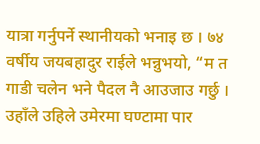यात्रा गर्नुपर्ने स्थानीयको भनाइ छ । ७४ वर्षीय जयबहादुर राईले भन्नुभयो, “म त गाडी चलेन भने पैदल नै आउजाउ गर्छु । उहाँले उहिले उमेरमा घण्टामा पार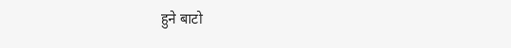हुने बाटो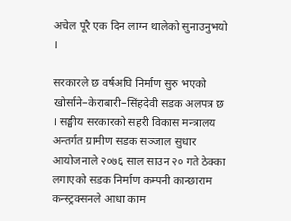अचेल पूरै एक दिन लाग्न थालेको सुनाउनुभयो ।

सरकारले छ वर्षअघि निर्माण सुरु भएको खोर्साने–केराबारी–सिंहदेवी सडक अलपत्र छ । सङ्घीय सरकारको सहरी विकास मन्त्रालय अन्तर्गत ग्रामीण सडक सञ्जाल सुधार आयोजनाले २०७६ साल साउन २० गते ठेक्का लगाएको सडक निर्माण कम्पनी कान्छाराम कन्स्ट्रक्सनले आधा काम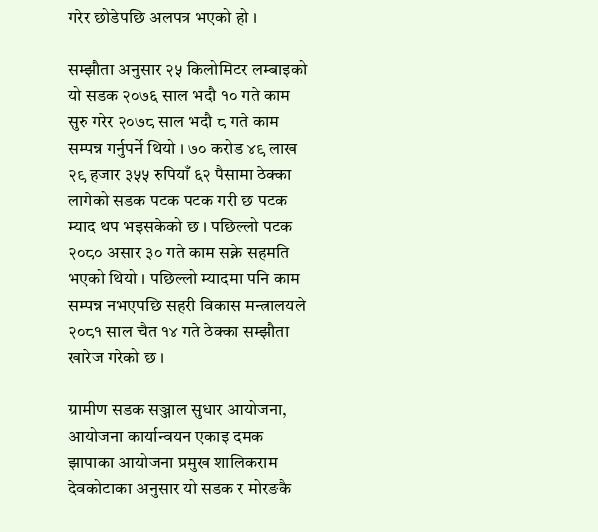गरेर छोडेपछि अलपत्र भएको हो ।

सम्झौता अनुसार २५ किलोमिटर लम्बाइको यो सडक २०७६ साल भदौ १० गते काम सुरु गरेर २०७८ साल भदौ ८ गते काम सम्पन्न गर्नुपर्ने थियो । ७० करोड ४९ लाख २९ हजार ३५५ रुपियाँ ६२ पैसामा ठेक्का लागेको सडक पटक पटक गरी छ पटक म्याद थप भइसकेको छ । पछिल्लो पटक २०८० असार ३० गते काम सक्ने सहमति भएको थियो । पछिल्लो म्यादमा पनि काम सम्पन्न नभएपछि सहरी विकास मन्त्रालयले २०८१ साल चैत १४ गते ठेक्का सम्झौता खारेज गरेको छ ।

ग्रामीण सडक सञ्जाल सुधार आयोजना, आयोजना कार्यान्वयन एकाइ दमक झापाका आयोजना प्रमुख शालिकराम देवकोटाका अनुसार यो सडक र मोरङकै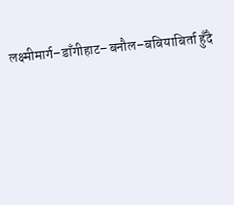लक्ष्मीमार्ग–डाँगीहाट–बनौल–बबियाबिर्ता हुँदै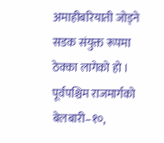अमाहीबरियाती जोड्ने सडक संयुक्त रूपमा ठेक्का लागेको हो । पूर्वपश्चिम राजमार्गको बेलबारी–१०,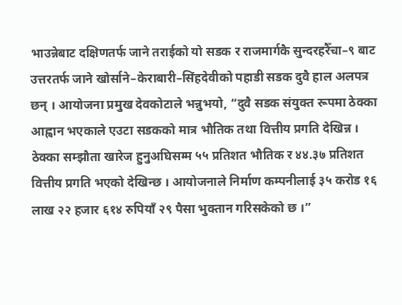भाउन्नेबाट दक्षिणतर्फ जाने तराईको यो सडक र राजमार्गकै सुन्दरहरैँचा–९ बाट उत्तरतर्फ जाने खोर्साने–केराबारी–सिंहदेवीको पहाडी सडक दुवै हाल अलपत्र छन् । आयोजना प्रमुख देवकोटाले भन्नुभयो, “दुवै सडक संयुक्त रूपमा ठेक्का आह्वान भएकाले एउटा सडकको मात्र भौतिक तथा वित्तीय प्रगति देखिन्न । ठेक्का सम्झौता खारेज हुनुअघिसम्म ५५ प्रतिशत भौतिक र ४४.३७ प्रतिशत वित्तीय प्रगति भएको देखिन्छ । आयोजनाले निर्माण कम्पनीलाई ३५ करोड १६ लाख २२ हजार ६१४ रुपियाँ २९ पैसा भुक्तान गरिसकेको छ ।”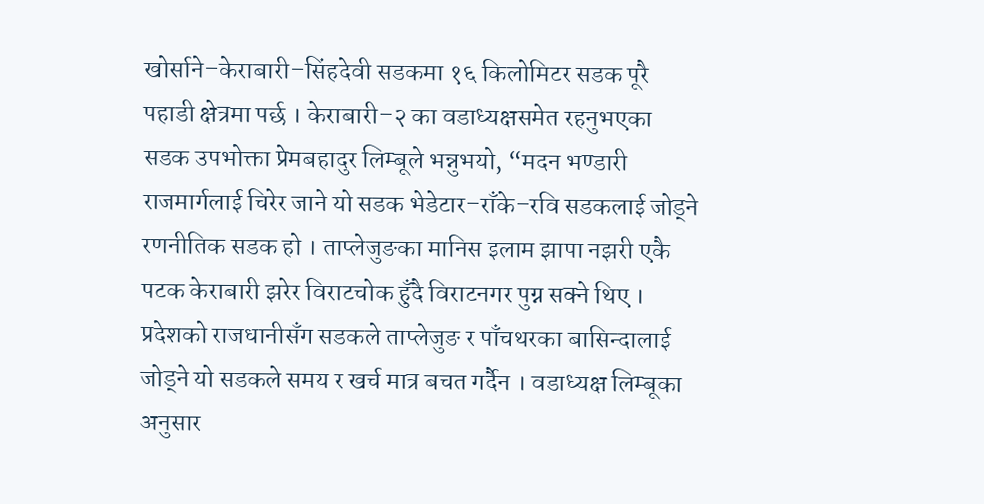खोर्साने–केराबारी–सिंहदेवी सडकमा १६ किलोमिटर सडक पूरै पहाडी क्षेत्रमा पर्छ । केराबारी–२ का वडाध्यक्षसमेत रहनुभएका सडक उपभोक्ता प्रेमबहादुर लिम्बूले भन्नुभयो, “मदन भण्डारी राजमार्गलाई चिरेर जाने यो सडक भेडेटार–राँके–रवि सडकलाई जोड्ने रणनीतिक सडक हो । ताप्लेजुङका मानिस इलाम झापा नझरी एकै पटक केराबारी झरेर विराटचोक हुँदै विराटनगर पुग्न सक्ने थिए । प्रदेशको राजधानीसँग सडकले ताप्लेजुङ र पाँचथरका बासिन्दालाई जोड्ने यो सडकले समय र खर्च मात्र बचत गर्दैन । वडाध्यक्ष लिम्बूका अनुसार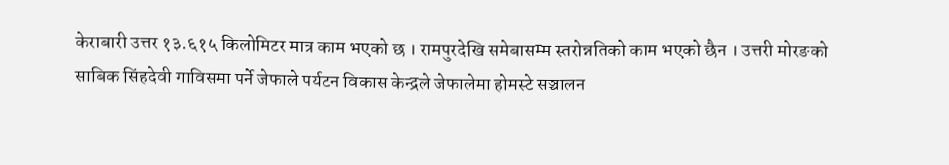केराबारी उत्तर १३.६१५ किलोमिटर मात्र काम भएको छ । रामपुरदेखि समेबासम्म स्तरोन्नतिको काम भएको छैन । उत्तरी मोरङको साबिक सिंहदेवी गाविसमा पर्ने जेफाले पर्यटन विकास केन्द्रले जेफालेमा होमस्टे सञ्चालन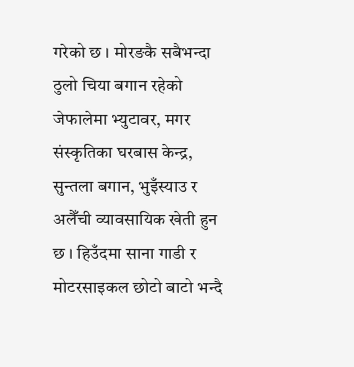गरेको छ । मोरङकै सबैभन्दा ठुलो चिया बगान रहेको जेफालेमा भ्युटावर, मगर संस्कृतिका घरबास केन्द्र, सुन्तला बगान, भुइँस्याउ र अलैँची व्यावसायिक खेती हुन छ । हिउँदमा साना गाडी र मोटरसाइकल छोटो बाटो भन्दै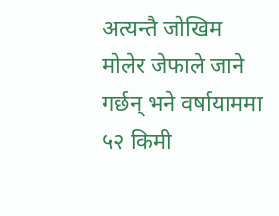अत्यन्तै जोखिम मोलेर जेफाले जाने गर्छन् भने वर्षायाममा ५२ किमी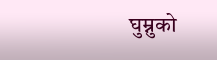घुम्नुको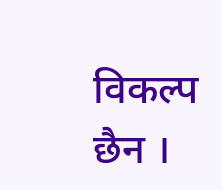विकल्प छैन ।